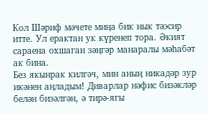Кол Шәриф мәчете миңа бик нык тәэсир итте. Ул ерактан ук күренеп тора. Әкият сараена охшаган зәңгәр манаралы мәһабәт ак бина.
Без якынрак килгәч, мин аның никадәр зур икәнен аңладым! Диварлар нәфис бизәкләр белән бизәлгән, ә тирә‑ягы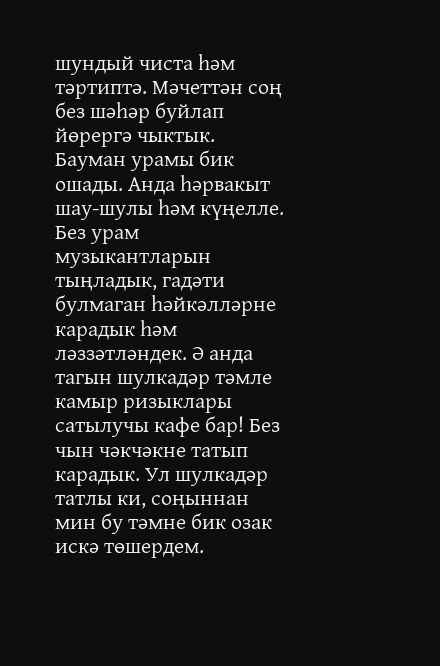шундый чиста һәм тәртиптә. Мәчеттән соң без шәһәр буйлап йөрергә чыктык.
Бауман урамы бик ошады. Анда һәрвакыт шау‑шулы һәм күңелле. Без урам музыкантларын тыңладык, гадәти булмаган һәйкәлләрне карадык һәм ләззәтләндек. Ә анда тагын шулкадәр тәмле камыр ризыклары сатылучы кафе бар! Без чын чәкчәкне татып карадык. Ул шулкадәр татлы ки, соңыннан мин бу тәмне бик озак искә төшердем.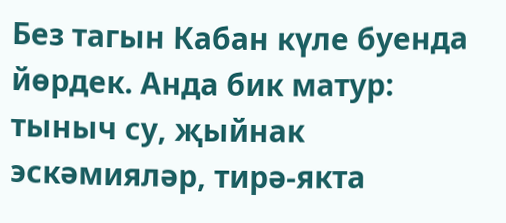Без тагын Кабан күле буенда йөрдек. Анда бик матур: тыныч су, җыйнак эскәмияләр, тирә‑якта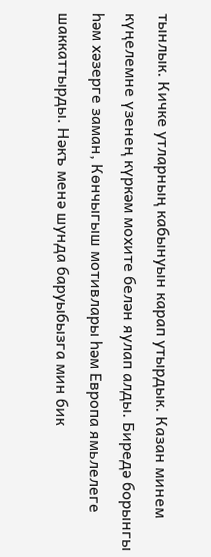тынлык. Кичке утларның кабынуын карап утырдык. Казан минем күңелемне үзенең күркәм мохите белән яулап алды. Биредә борынгы һәм хәзерге заман, Көнчыгыш мотивлары һәм Европа ямьлелеге шаккаттырды. Нәкъ менә шунда баруыбызга мин бик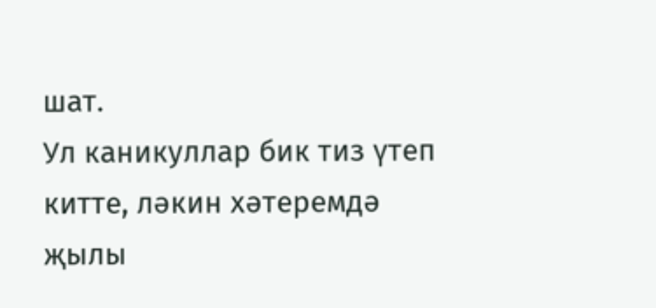шат.
Ул каникуллар бик тиз үтеп китте, ләкин хәтеремдә җылы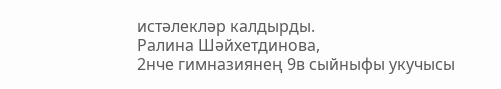истәлекләр калдырды.
Ралина Шәйхетдинова,
2нче гимназиянең 9в сыйныфы укучысы